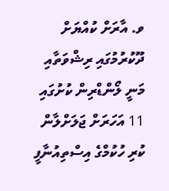ވ. އާރަށް ކުއްޔަށް ދޫކުރުމުގައި ރިޝްވަތާއި މަނީ ލޯންޑްރިން ކުށުގައި 11 އަހަރަށް ޖަލަށްލާން ކުރި ހުކުމްގެ އިސްތިއުނާފީ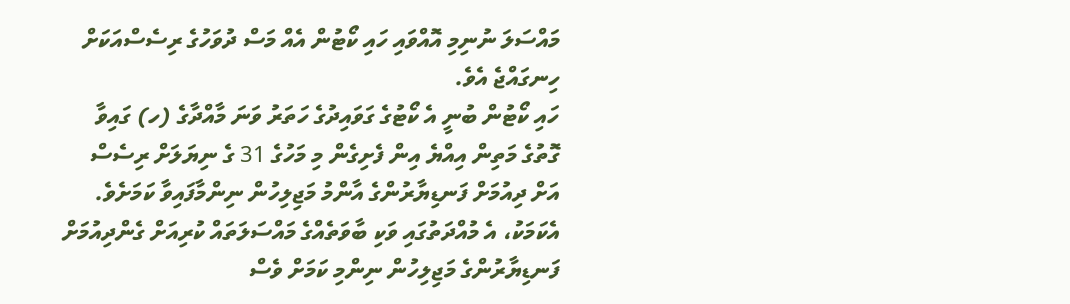މައްސަލަ ނުނިމި އޮއްވައި ހައި ކޯޓުން އެއް މަސް ދުވަހުގެ ރިސެސްއަކަށް ހިނގައްޖެ އެވެ.
ހައި ކޯޓުން ބުނީ އެ ކޯޓުގެ ގަވައިދުގެ ހަތަރު ވަނަ މާއްދާގެ (ހ) ގައިވާ ގޮތުގެ މަތިން އިއްޔެ އިން ފެށިގެން މި މަހުގެ 31 ގެ ނިޔަލަށް ރިސެސް އަށް ދިއުމަށް ފަނޑިޔާރުންގެ އާންމު މަޖިލިހުން ނިންމާފައިވާ ކަމަށެވެ. އެކަމަކު، އެ މުއްދަތުގައި ވަކި ބާވަތެއްގެ މައްސަލަތައް ކުރިއަށް ގެންދިއުމަށް ފަނޑިޔާރުންގެ މަޖިލިހުން ނިންމި ކަމަށް ވެސް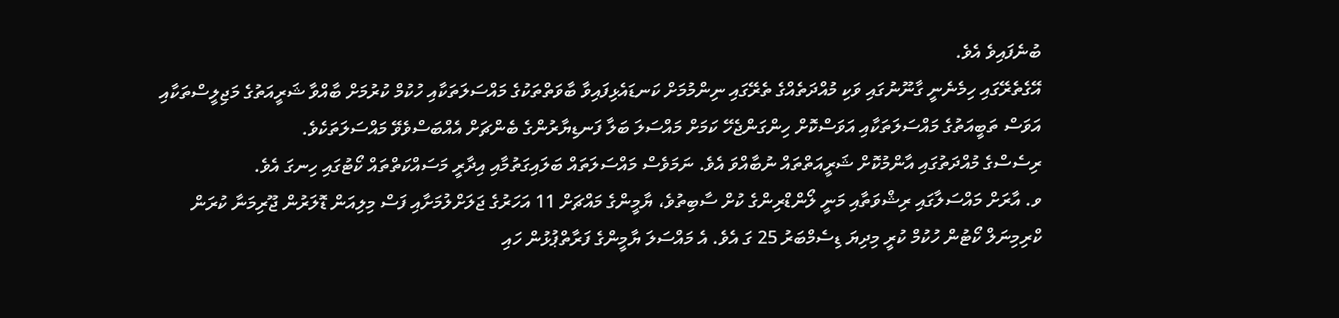ބުނެފައިވެ އެވެ.
އޭގެތެރޭގައި ހިމެނެނީ ގާނޫނުގައި ވަކި މުއްދަތެއްގެ ތެރޭގައި ނިންމުމަށް ކަނޑައެޅިފައިވާ ބާވަތްތަކުގެ މައްސަލަތަކާއި ހުކުމް ކުރުމަށް ބާއްވާ ޝަރީއަތުގެ މަޖިލީސްތަކާއި އަވަސް ތަބީއަތުގެ މައްސަލަތަކާއި އަވަސްކޮށް ހިންގަންޖެހޭ ކަމަށް މައްސަލަ ބަލާ ފަނޑިޔާރުންގެ ބެންޗަށް އެއްބަސްވެވޭ މައްސަލަތަކެވެ.
ރިސެސްގެ މުއްދަތުގައި އާންމުކޮށް ޝަރީއަތްތައް ނުބާއްވަ އެވެ. ނަމަވެސް މައްސަލަތައް ބަލައިގަތުމާއި އިދާރީ މަސައްކަތްތައް ކޯޓުގައި ހިނގަ އެވެ.
ވ. އާރަށް މައްސަލާގައި ރިޝްވަތާއި މަނީ ލޯންޑްރިންގެ ކުށް ސާބިތުވެ، ޔާމީންގެ މައްޗަށް 11 އަހަރުގެ ޖަލަށްލުމަށާއި ފަސް މިލިއަން ޑޮލަރުން ޖޫރިމަނާ ކުރަން ކްރިމިނަލް ކޯޓުން ހުކުމް ކުރީ މިދިޔަ ޑިސެމްބަރު 25 ގަ އެވެ. އެ މައްސަލަ ޔާމީންގެ ފަރާތްޕުޅުން ހައި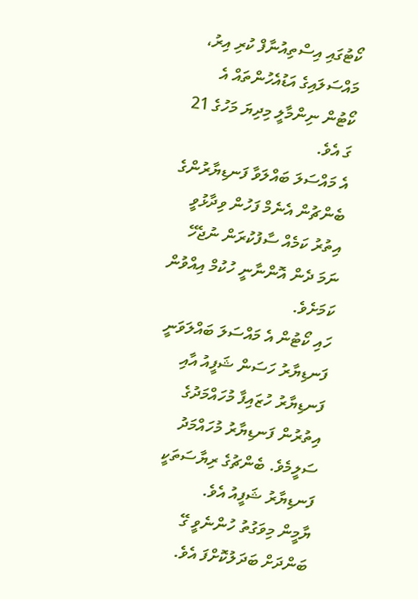ކޯޓުގައި އިސްތިއުނާފް ކުރި އިރު، މައްސަލައިގެ އަޑުއެހުންތައް އެ ކޯޓުން ނިންމާލީ މިދިޔަ މަހުގެ 21 ގަ އެވެ.
އެ މައްސަލަ ބައްލަވާ ފަނޑިޔާރުންގެ ބެންޗުން އެނެމް ފަހުން ވިދާޅުވީ އިތުރު ކަމެއް ސާފުކުރަން ނުޖެހޭ ނަމަ ދެން އޮންނާނީ ހުކުމް އިއްވުން ކަމަށެވެ.
ހައި ކޯޓުން އެ މައްސަލަ ބައްލަވަނީ ފަނޑިޔާރު ހަސަން ޝަފީއު އާއި ފަނޑިޔާރު ހުޒައިފާ މުހައްމަދުގެ އިތުރުން ފަނޑިޔާރު މުހައްމަދު ސަލީމެވެ. ބެންޗުގެ ރިޔާސަތަކީ ފަނޑިޔާރު ޝަފީއު އެވެ.
ޔާމީން މިވަގުތު ހުންނެވީ ގޭ ބަންދަށް ބަދަލުކޮށްފަ އެވެ.